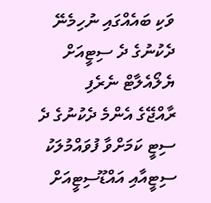ވަކި ބައެއްގައި ނުހިމެނޭ
ދެކުނުގެ ދެ ސިޓީއަށް ޔެލޯއެލާޓް ނެރެފި
ރާއްޖޭގެ އެންމެ ދެކުނުގެ ދެ ސިޓީ ކަމަށްވާ ފުވައްމުލަކު ސިޓީއާއި އައްޑޫސިޓީއަށް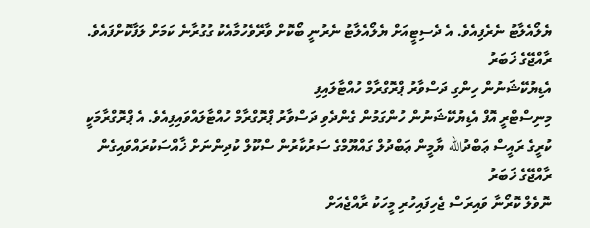ޔެލޯއެލާޓު ނެރެފިއެވެ. އެ ދެސިޓީއަށް ޔެލޯއެލާޓު ނެރުނީ ބޯކޮށް ވާރޭވެހުމާއެކު ގުގުރާނެ ކަމަށް ލަފާކޮށްފައެވެ.
ރާއްޖޭގެ ޚަބަރު
އެޑިޔުކޭޝަނުން ހިންގި ދަސްވާރު ޕްރޮގްރާމް ހުއްޓާލައިފި
މިނިސްޓްރީ އޮފް އެޑިޔުކޭޝަނުން ހުންގަމުން ގެންދެވި ދަސްވާރު ޕްރޮގްރާމް ހުއްޓާލައްވައިފިއެވެ. އެ ޕްރޮގްރާމަކީ ކުރީގެ ރައީސް ޢަބްދުالله ޔާމީން ޢަބްދުލް ގައްޔޫމްގެ ސަރުކާރުން ސްކޫލް ކުދިންނަށް ޚާއްސަކުރައްވައިގެން
ރާއްޖޭގެ ޚަބަރު
ނޮވެލް ކޮރޯނާ ވައިރަސް ޖެހިފައިހުރި މީހަކު ރާއްޖެއަށް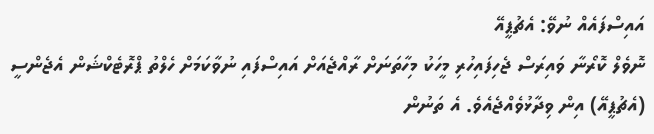އައިސްފައެއް ނުވޭ: އެޗުޕީއޭ
ނޮވެލް ކޮރޯނާ ވައިރަސް ޖެހިފައިހުރި މީހަކު މިހާތަނަށް ރާއްޖެއަށް އައިސްފައި ނުވާކަމަށް ހެލްތު ޕްރޮޓެކްޝަން އެޖެންސީ (އެޗުޕީއޭ) އިން ވިދާޅުވެއްޖެއެވެ. އެ ތަނުން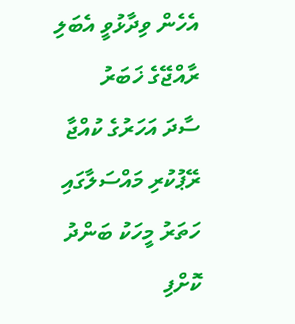އެހެން ވިދާޅުވީ އެބަލި
ރާއްޖޭގެ ޚަބަރު
ސާދަ އަހަރުގެ ކުއްޖާ ރޭޕުކުރި މައްސަލާގައި ހަތަރު މީހަކު ބަންދު ކޮށްފި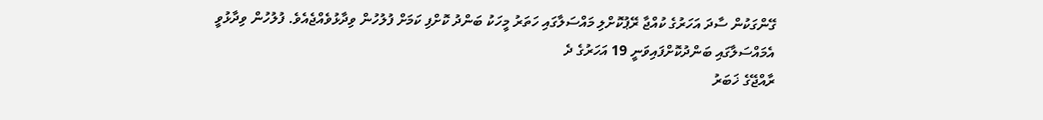ގޭންގަކުން ސާދަ އަހަރުގެ ކުއްޖާ ރޭޕުކޮށްލި މައްސަލާގައި ހަތަރު މީހަކު ބަންދު ކޮށްފި ކަމަށް ފުލުހުން ވިދާޅުވެއްޖެއެވެ. ފުލުހުން ވިދާޅުވީ އެމައްސަލާގައި ބަންދުކޮށްފައިވަނީ 19 އަހަރުގެ ދެ
ރާއްޖޭގެ ޚަބަރު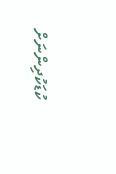ކުޑަކުދިންނަށް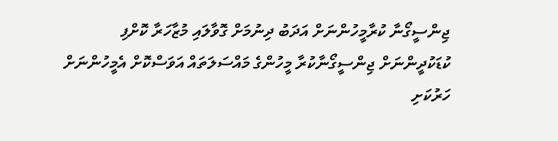ޖިންސީގޯނާ ކުރާމީހުންނަށް އަދަބު ދިނުމަށް ގޮވާލައި މުޒާހަރާ ކޮށްފި
ކުޑަކުދީންނަށް ޖިންސީގޯނާކުރާ މީހުންގެ މައްސަލަތައް އަވަސްކޮށް އެމީހުންނަށް ހަރުކަށި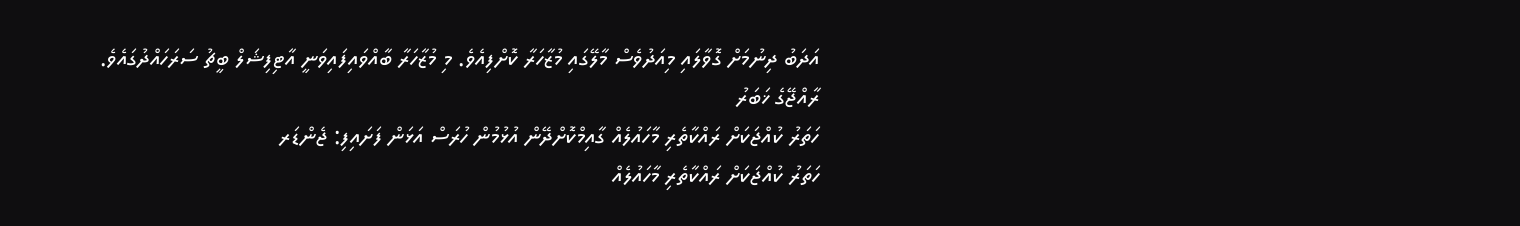އަދަބު ދިނުމަށް ގޮވާލައި މިއަދުވެސް މާލޭގައި މުޒާހަރާ ކޮށްފިއެވެ. މި މުޒާހަރާ ބާއްވައިފައިވަނީ އާޓިފިޝަލް ބީޗު ސަރަހައްދުގައެވެ.
ރާއްޖޭގެ ޚަބަރު
ހަތަރު ކުއްޖަކަށް ރައްކާތެރި މާހައުލެއް ގާއިމްކޮށްދޭން އުޅުމުން ހުރަސް އަޅަން ފަށައިފި: ޖެންޑަރ
ހަތަރު ކުއްޖަކަށް ރައްކާތެރި މާހައުލެއް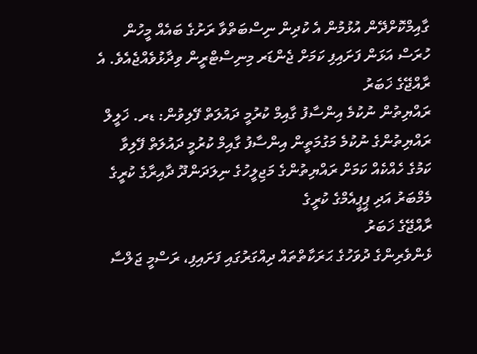ގާއިމްކޮށްދޭން އުޅުމުން އެ ކުދިން ނިސްބަތްވާ ރަށުގެ ބައެއް މީހުން ހުރަސް އަޅަން ފަށައިފި ކަމަށް ޖެންޑަރ މިނިސްޓްރީން ވިދާޅުވެއްޖެއެވެ. އެ
ރާއްޖޭގެ ޚަބަރު
ރައްޔިތުން ނުކުމެ އިންސާފު ގާއިމް ކުރުމީ ދައުލަތް ފޭލިވުން: ޑރ. ޚަލީލް
ރައްޔިތުންގެ ނުކުމެ މަގުމަތީން އިންސާފު ގާއިމް ކުރުމީ ދައުލަތް ފޭލިވާ ކަމުގެ ހެއްކެއް ކަމަށް ރައްޔިތުންގެ މަޖިލީހުގެ ނިލަދަންދޫ ދާއިރާގެ ކުރީގެ މެމްބަރު އަދި ޕީޕީއެމްގެ ކުރީގެ
ރާއްޖޭގެ ޚަބަރު
ޅެންވެރިންގެ ދުވަހުގެ ޙަރަކާތްތައް ދިއްގަރުގައި ފަށައިފި، ރަސްމީ ޖަލްސާ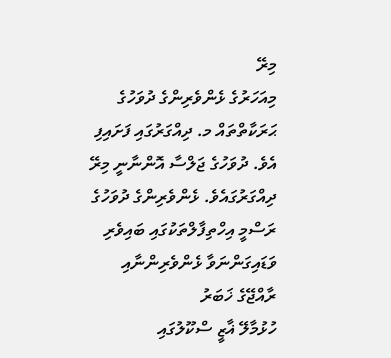މިރޭ
މިއަހަރުގެ ޅެންވެރިންގެ ދުވަހުގެ ޙަރަކާތްތައް މ. ދިއްގަރުގައި ފަށައިފި އެވެ. ދުވަހުގެ ޖަލްސާ އޮންނާނީ މިރޭ ދިއްގަރުގައެވެ. ޅެންވެރިންގެ ދުވަހުގެ ރަސްމީ އިހްތިފާލްތަކުގައި ބައިވެރި ވަޑައިގަންނަވާ ޅެންވެރިންނާއި
ރާއްޖޭގެ ޚަބަރު
ހުޅުމާލޭ ޣާޒީ ސްކޫލުގައި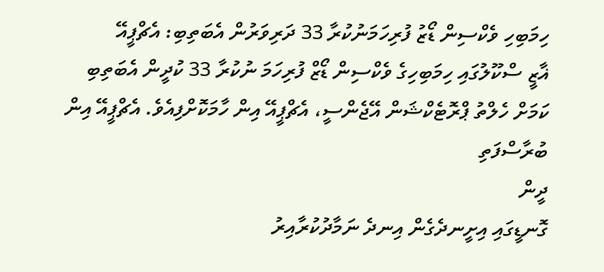ހިމަބިހި ވެކްސިން ޑޯޒު ފުރިހަމަނުކުރާ 33 ދަރިވަރުން އެބަތިބި: އެޗްޕީއޭ
ޣާޒީ ސްކޫލުގައި ހިމަބިހިގެ ވެކްސިން ޑޯޒް ފުރިހަމަ ނުކުރާ 33 ކުދީން އެބަތިބި ކަމަށް ހެލްތު ޕްރޮޓެކްޝަން އޭޖެންސީ، އެޗްޕީއޭ އިން ހާމަކޮށްފިއެވެ. އެޗްޕީއޭ އިން ބުރާސްފަތި
ދީން
ގޮނޑީގައި އިށީނދެގެން އިނދެ ނަމާދުކުރާއިރު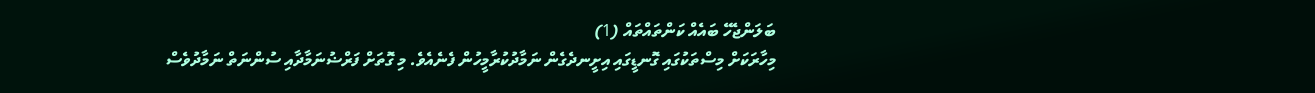ބަލަންޖެހޭ ބައެއް ކަންތައްތައް (1)
މިހާރަކަށް މިސްތަކުގައި ގޮނޑީގައި އިށީނދެގެން ނަމާދުކުރާމީހުން ފެނެއެވެ. މި ގޮތަށް ފަރްޟުނަމާދާއި ސުންނަތް ނަމާދުވެސް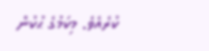ކުރެއެވެ. މިކަމުގެ ޙުކުން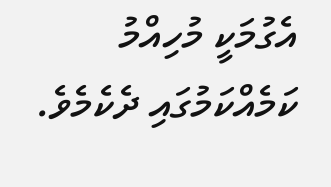އެގުމަކީ މުހިއްމު ކަމެއްކަމުގައި ދެކެމެވެ.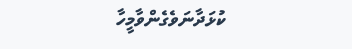ކުޅަދާނަވެގެންވާމީހާ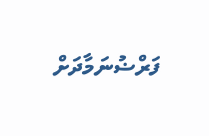ފަރްޟުނަމާދަށް